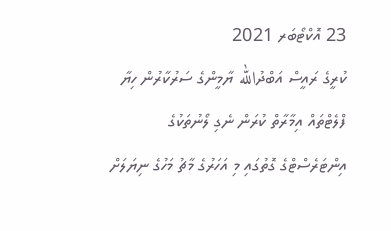23 އޮކްޓޯބަރ 2021
ކުރީގެ ރައީސް އަބްދުالله ޔާމީންގެ ސަރުކާރުން ހިޔާ ފްލެޓްތައް އިމާރާތް ކުރަން ނެގި ލޯނުތަކުގެ އިންޓަރެސްޓްގެ ގޮތުގައި މި އަހަރުގެ މާޗު މަހުގެ ނިޔަލަށް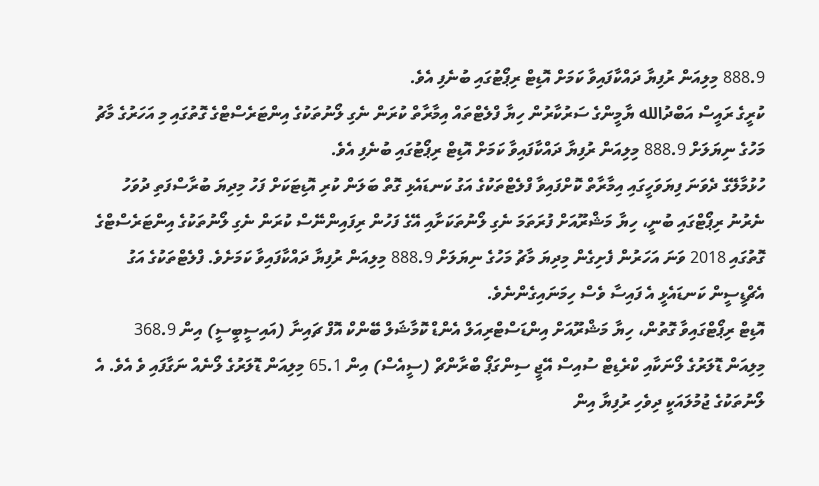888.9 މިލިއަން ރުފިޔާ ދައްކާފައިވާ ކަމަށް އޮޑިޓް ރިޕޯޓުގައި ބުނެފި އެވެ.
ކުރީގެ ރައީސް އަބްދުالله ޔާމީންގެ ސަރުކާރުން ހިޔާ ފްލެޓްތައް އިމާރާތް ކުރަން ނެގި ލޯނުތަކުގެ އިންޓަރެސްޓްގެ ގޮތުގައި މި އަހަރުގެ މާޗު މަހުގެ ނިޔަލަށް 888.9 މިލިއަން ރުފިޔާ ދައްކާފައިވާ ކަމަށް އޮޑިޓް ރިޕޯޓުގައި ބުނެފި އެވެ.
ހުޅުމާލޭގެ ދެވަނަ ފިޔަވަހީގައި އިމާރާތް ކޮށްފައިވާ ފްލެޓްތަކުގެ އަގު ކަނޑައެޅި ގޮތް ބަލަން ކުރި އޮޑިޓަކަށް ފަހު މިދިޔަ ބުރާސްފަތި ދުވަހު ނެރުނު ރިޕޯޓްގައި ބުނީ، ހިޔާ މަޝްރޫއަށް ފުރަތަމަ ނެގި ލޯނުތަކަށާއި އޭގެ ފަހުން ރިފައިންނޭސް ކުރަން ނެގި ލޯނުތަކުގެ އިންޓަރެސްޓްގެ ގޮތުގައި 2018 ވަނަ އަހަރުން ފެށިގެން މިދިޔަ މާޗު މަހުގެ ނިޔަލަށް 888.9 މިލިއަން ރުފިޔާ ދައްކާފައިވާ ކަމަށެވެ. ފްލެޓްތަކުގެ އަގު އެޗްޑީސީން ކަނޑައެޅީ އެ ފައިސާ ވެސް ހިމަނައިގެންނެވެ.
އޮޑިޓް ރިޕޯޓްގައިވާ ގޮތުން، ހިޔާ މަޝްރޫއަށް އިންޑަސްޓްރިއަލް އެންޑް ކޮމާޝަލް ބޭންކް އޮފް ޗައިނާ (އައިސީބީސީ) އިން 368.9 މިލިއަން ޑޮލަރުގެ ލޯނަކާއި ކްރެޑިޓް ސުއިސް އޭޖީ ސިންގަޕޯ ބްރާންޗް (ސީއެސް) އިން 65.1 މިލިއަން ޑޮލަރުގެ ލޯނެއް ނަގާފައި ވެ އެވެ. އެ ލޯނުތަކުގެ ޖުމުލައަކީ ދިވެހި ރުފިޔާ އިން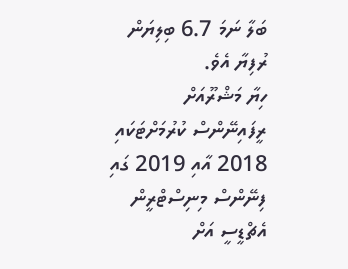ބަލާ ނަމަ 6.7 ބިލިޔަން ރުފިޔާ އެވެ.
ހިޔާ މަޝްރޫއަށް ރީފައިނޭންސް ކުރުމަށްޓަކައި 2018 އާއި 2019 ގައި ފިނޭންސް މިނިސްޓްރީން އެޗްޑީސީ އަށް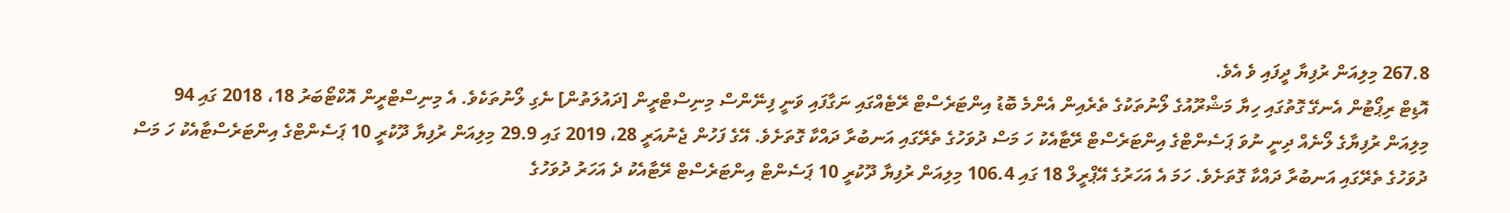267.8 މިލިއަން ރުފިޔާ ދީފައި ވެ އެވެ.
އޮޑިޓް ރިޕޯޓުން އެނގޭ ގޮތުގައި ހިޔާ މަޝްރޫއުގެ ލޯނުތަކުގެ ތެރެއިން އެންމެ ބޮޑު އިންޓަރެސްޓް ރޭޓެއްގައި ނަގާފައި ވަނީ ފިނޭންސް މިނިސްޓްރީން [ދައުލަތުން] ނެގި ލޯނުތަކެވެ. އެ މިނިސްޓްރީން އޮކްޓޯބަރު 18، 2018 ގައި 94 މިލިއަން ރުފިޔާގެ ލޯނެއް ދިނީ ނުވަ ޕަސެންޓްގެ އިންޓަރެސްޓް ރޭޓާއެކު ހަ މަސް ދުވަހުގެ ތެރޭގައި އަނބުރާ ދައްކާ ގޮތަށެވެ. އޭގެ ފަހުން ޖެނުއަރީ 28، 2019 ގައި 29.9 މިލިއަން ރުފިޔާ ދޫކުރީ 10 ޕަސެންޓްގެ އިންޓަރެސްޓާއެކު ހަ މަސް ދުވަހުގެ ތެރޭގައި އަނބުރާ ދައްކާ ގޮތަށެވެ. ހަމަ އެ އަހަރުގެ އޭޕްރީލް 18 ގައި 106.4 މިލިއަން ރުފިޔާ ދޫކުރީ 10 ޕަސެންޓް އިންޓަރެސްޓް ރޭޓާއެކު ދެ އަހަރު ދުވަހުގެ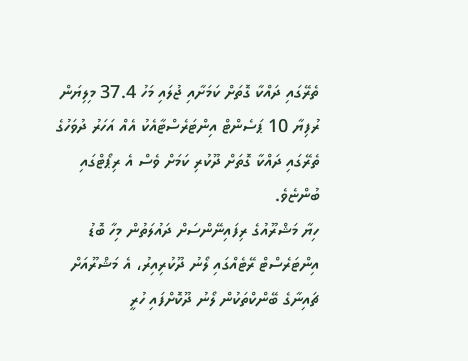ތެރޭގައި ދައްކާ ގޮތަށް ކަމަށާއި ޖުލައި މަހު 37.4 މިލިޔަން ރުފިޔާ 10 ޕަސެންޓް އިންޓަރެސްޓާއެކު އެއް އަހަރު ދުވަހުގެ ތެރޭގައި ދައްކާ ގޮތަށް ދޫކުރި ކަމަށް ވެސް އެ ރިޕޯޓްގައި ބުންޏެވެ.
ހިޔާ މަޝްރޫއުގެ ރިފައިނޭންސަށް ދައުލަތުން މިހާ ބޮޑު އިންޓަރެސްޓް ރޭޓެއްގައި ލޯނު ދޫކުރިއިރު، އެ މަޝްރޫއަށް ޗައިނާގެ ބޭންކްތަކުން ލޯނު ދޫކޮށްފައި ހުރީ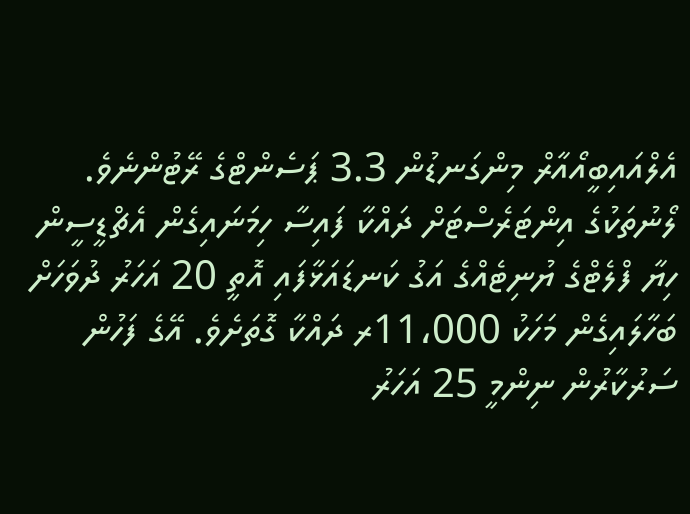އެލްއައިބީއޯއާރް މިންގަނޑުން 3.3 ޕަސެންޓްގެ ރޭޓުންނެވެ.
ލޯނުތަކުގެ އިންޓަރެސްޓަށް ދައްކާ ފައިސާ ހިމަނައިގެން އެޗްޑީސީން ހިޔާ ފްލެޓްގެ ޔުނިޓެއްގެ އަގު ކަނޑައަޅާފައި އޮތީ 20 އަހަރު ދުވަހަށް ބަހާލައިގެން މަހަކު 11،000ރ ދައްކާ ގޮތަށެވެ. އޭގެ ފަހުން ސަރުކާރުން ނިންމީ 25 އަހަރު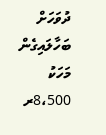ދުވަހަށް ބަހާލައިގެން މަހަކު 8،500ރ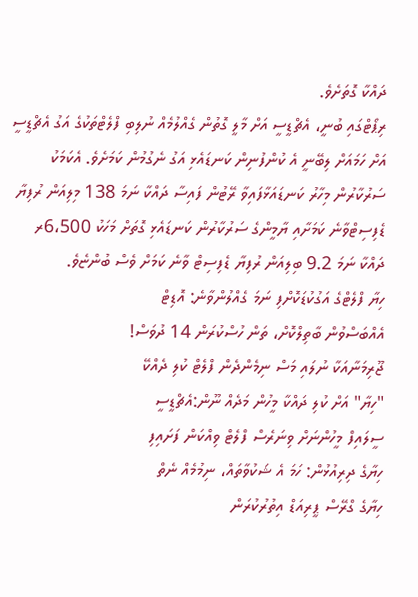ދައްކާ ގޮތަށެވެ.
ރިޕޯޓްގައި ބުނީ، އެޗްޑީސީ އަށް މާލީ ގޮތުން ގެއްލުމެއް ނުލިބި ފްލެޓްތަކުގެ އަގު އެޗްޑީސީ އަށް ހަމައަށް ލިބޭނީ އެ ކުންފުނިން ކަނޑައެޅި އަގު ނެގުމުން ކަމަށެވެ. އެކަމަކު ސަރުކާރުން މިހާރު ކަނޑައަޅާފައިވާ ރޭޓުން ފައިސާ ދައްކާ ނަމަ 138 މިލިއަން ރުފިޔާ ޑެފިސިޓްވާނެ ކަމަށާއި ޔާމީންގެ ސަރުކާރުން ކަނޑައެޅި ގޮތަށް މަހަކު 6،500ރ ދައްކާ ނަމަ 9.2 ބިލިއަން ރުފިޔާ ޑެފިސިޓް ވާނެ ކަމަށް ވެސް ބުންޏެވެ.
ހިޔާ ފްލެޓްގެ އަގުކުޑަކޮށްފި ނަމަ ގެއްލުންވާނެ: އޮޑިޓް
އެއްބަސްވުން ބާތިލްކޮށް، ތަން ހުސްކުރަން 14 ދުވަސް!
ޖޫރިމަނާއަކާ ނުލައި މަސް ނިމެންދެން ފްލެޓް ކުލި ދެއްކޭ
"ހިޔާ" އަށް ކުލި ދައްކާ މީހުން މަދެއް ނޫން:އެޗްޑީސީ
ސީލައިފް މީހުންނަށް ވިނަރެސް ފްލެޓް ވިއްކަން ފަށައިފި
ހިޔާގެ ދިރިއުޅުން: ހަމަ އެ ޝަކުވާތައް، ނިމުމެއް ނެތް
ހިޔާގެ ގްރޭސް ޕީރިއަޑް އިތުރުކުރަން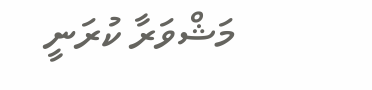މަޝްވަރާ ކުރަނީ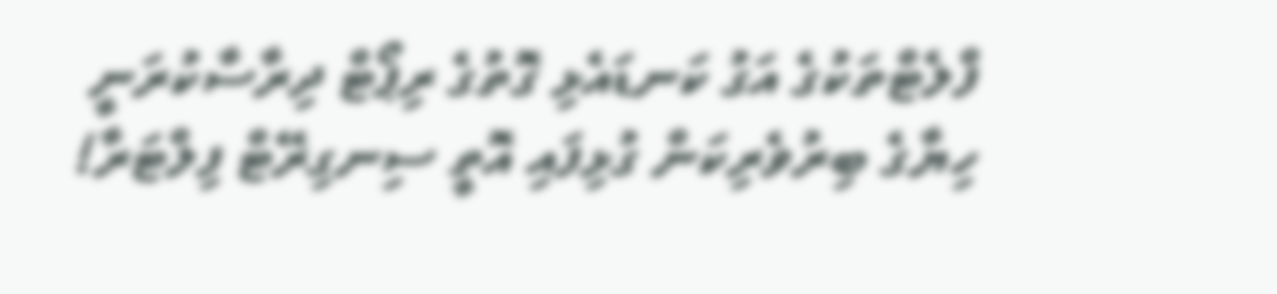ފްލެޓްތަކުގެ އަގު ކަނޑައެޅި ގޮތުގެ ރިޕޯޓް ދިރާސާކުރަނީ
ހިޔާގެ ބިރުވެރިކަން ގުޅިފައި އޮތީ ސިނގިރޭޓް ފިލްޓަރާ!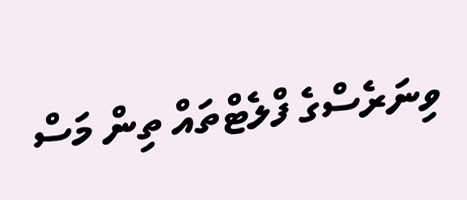ވިނަރެސްގެ ފްލެޓްތައް ތިން މަސް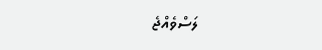ލަސްވެއްޖެ